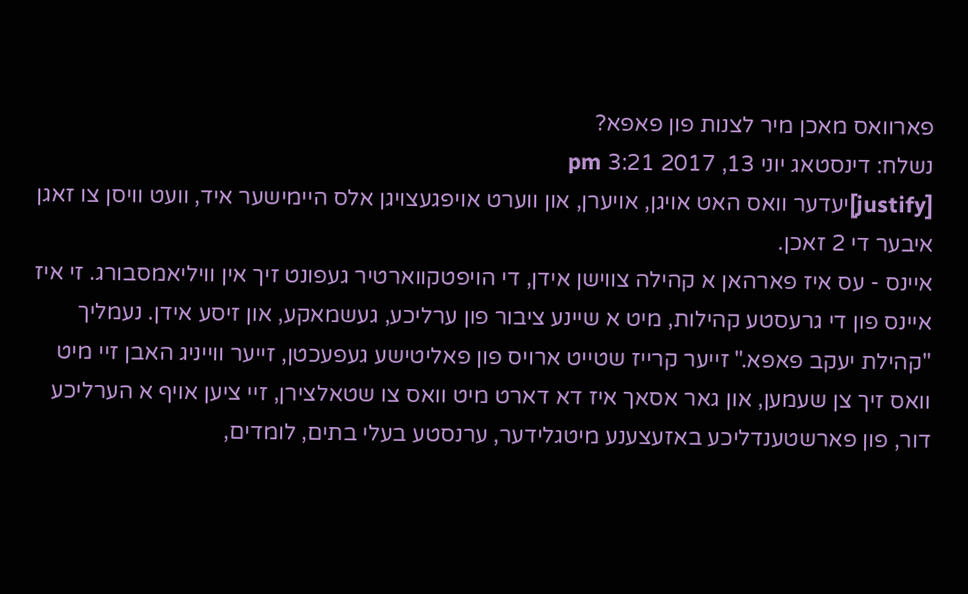פארוואס מאכן מיר לצנות פון פאפא?
נשלח: דינסטאג יוני 13, 2017 3:21 pm
[justify]יעדער וואס האט אויגן, אויערן, און ווערט אויפגעצויגן אלס היימישער איד, וועט וויסן צו זאגן איבער די 2 זאכן.
איינס - עס איז פארהאן א קהילה צווישן אידן, די הויפטקווארטיר געפונט זיך אין וויליאמסבורג. זי איז איינס פון די גרעסטע קהילות, מיט א שיינע ציבור פון ערליכע, געשמאקע, און זיסע אידן. נעמליך "קהילת יעקב פאפא." זייער קרייז שטייט ארויס פון פאליטישע געפעכטן, זייער ווייניג האבן זיי מיט וואס זיך צן שעמען, און גאר אסאך איז דא דארט מיט וואס צו שטאלצירן, זיי ציען אויף א הערליכע דור, פון פארשטענדליכע באזעצענע מיטגלידער, ערנסטע בעלי בתים, לומדים,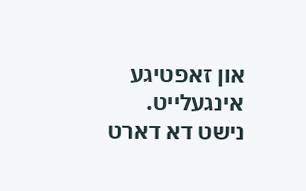און זאפטיגע אינגעלייט.
נישט דא דארט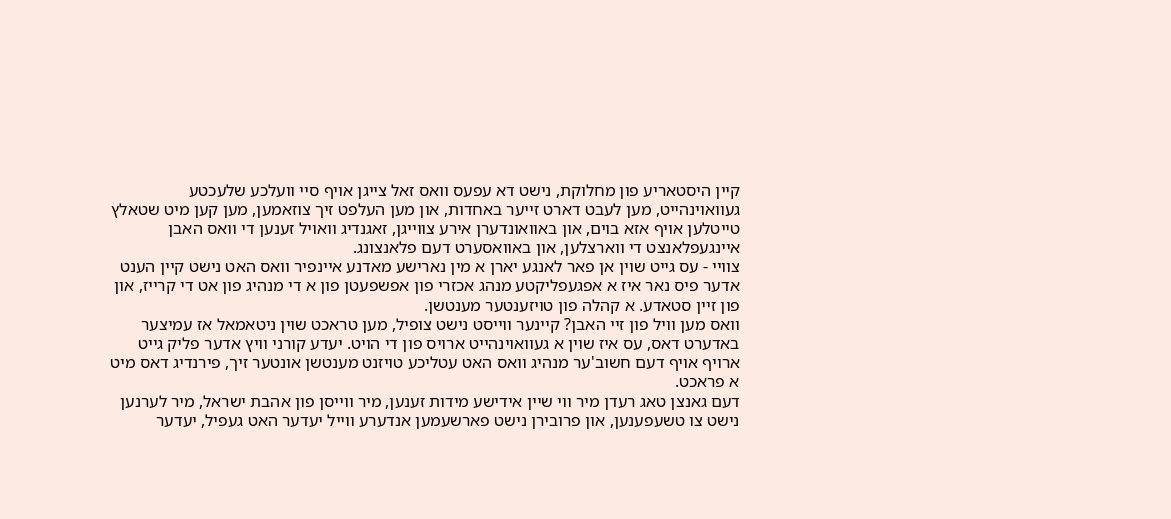קיין היסטאריע פון מחלוקת, נישט דא עפעס וואס זאל צייגן אויף סיי וועלכע שלעכטע געוואוינהייט, מען לעבט דארט זייער באחדות, און מען העלפט זיך צוזאמען, מען קען מיט שטאלץ טייטלען אויף אזא בוים, און באוואונדערן אירע צווייגן, זאגנדיג וואויל זענען די וואס האבן איינגעפלאנצט די ווארצלען, און באוואסערט דעם פלאנצונג.
צוויי - עס גייט שוין אן פאר לאנגע יארן א מין נארישע מאדנע איינפיר וואס האט נישט קיין הענט אדער פיס נאר איז א אפגעפליקטע מנהג אכזרי פון אפשפעטן פון א די מנהיג פון אט די קרייז, און פון זיין סטאדע. א קהלה פון טויזענטער מענטשן.
וואס מען וויל פון זיי האבן? קיינער ווייסט נישט צופיל, מען טראכט שוין ניטאמאל אז עמיצער באדערט דאס, עס איז שוין א געוואוינהייט ארויס פון די הויט. יעדע קורני וויץ אדער פליק גייט ארויף אויף דעם חשוב'ער מנהיג וואס האט עטליכע טויזנט מענטשן אונטער זיך, פירנדיג דאס מיט א פראכט.
דעם גאנצן טאג רעדן מיר ווי שיין אידישע מידות זענען, מיר ווייסן פון אהבת ישראל, מיר לערנען נישט צו טשעפענען, און פרובירן נישט פארשעמען אנדערע ווייל יעדער האט געפיל, יעדער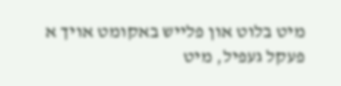מיט בלוט און פלייש באקומט אויך א פעקל געפיל, מיט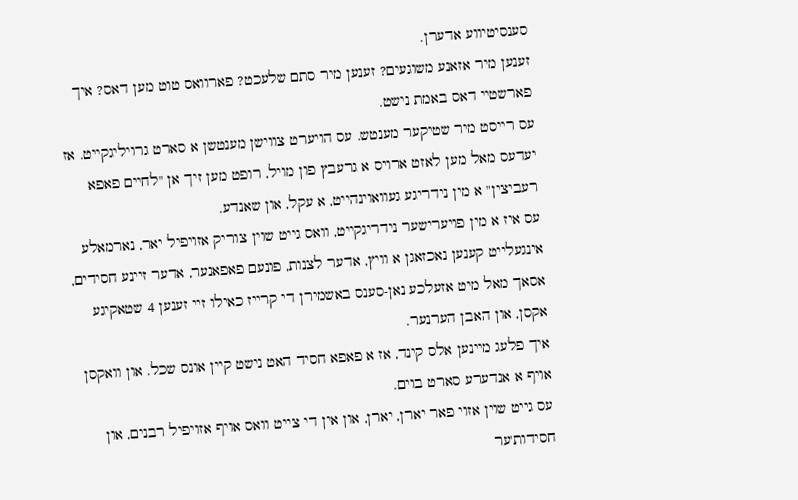סענסיטיווע אדערן.
זענען מיר אזאנע משוגעים? זענען מיר סתם שלעכט? פארוואס טוט מען דאס? איך פארשטיי דאס באמת נישט.
עס רייסט מיר שטיקער מענטש. עס הויערט צווישן מענטשן א סארט גרויליגקייט. אז יעדעס מאל מען לאזט ארויס א גרעבץ פון מויל, רופט מען זיך אן "לחיים פאפא רעביצין" א מין נידריגע געוואוינהייט, א עקל, און שאנדע.
עס איז א מין פויערישער נידריגקייט, וואס גייט שוין צוריק אזויפיל יאר, נארמאלע אינגעלייט קענען נאכזאגן א וויץ, אדער לצנות, פונעם פאפאנער, אדער זיינע חסידים, אסאך מאל מיט אזעלכע נאן-סענס באשמירן די קרייז כאילו זיי זענען 4 שטאקיגע אקסן, און האבן הערנער.
איך פלעג מיינען אלס קינד, אז א פאפא חסיד האט נישט קיין אונס שכל. און וואקסן אויף א אנדערע סארט בוים.
עס גייט שוין אזוי פאר יארן, יארן, און אין די צייט וואס אויף אזויפיל רבנים, און חסידות'ער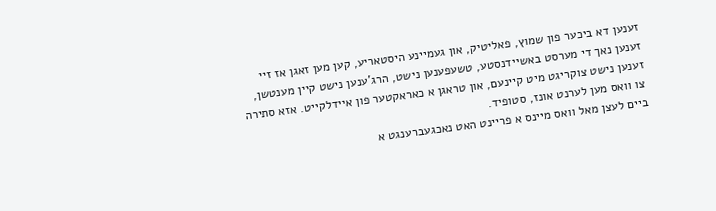זענען דא ביכער פון שמוץ, פאליטיק, און געמיינע היסטאריע, קען מען זאגן אז זיי זענען נאך די מערסט באשיידנסטע, טשעפענען נישט, הרג'ענען נישט קיין מענטשן, זענען נישט צוקריגט מיט קיינעם, און טראגן א כאראקטער פון איידלקייט. אזא סתירה צו וואס מען לערנט אונז, סטופיד.
ביים לעצן מאל וואס מיינס א פריינט האט נאכגעברענגט א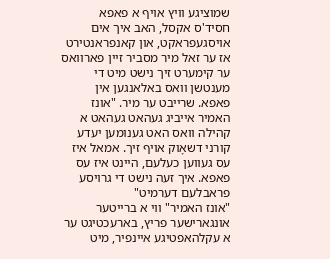שמוציגע וויץ אויף א פאפא חסיד'ס אקסל, האב איך אים אויסגעפראקט, און קאנפראנטירט אז ער זאל מיר מסביר זיין פארוואס ער קימערט זיך נישט מיט די מענטשן וואס באלאנגען אין פאפא. שרייבט ער מיר. "אונז האמיר אייביג געהאט געהאט א קהילה וואס האט גענומען יעדע קורני דשאָוק אויף זיך. אמאל איז עס געווען כעלעם, היינט איז עס פאפא. איך זעה נישט די גרויסע פראבלעם דערמיט"
"אונז האמיר" ווי א ברייטער אונגארישער פריץ, בארעכטיגט ער א עקלהאפטיגע איינפיר, מיט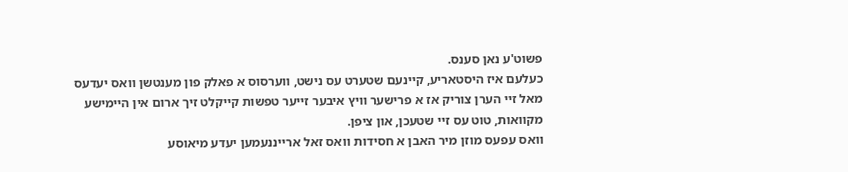פשוט'ע נאן סענס.
כעלעם איז היסטאריע, קיינעם שטערט עס נישט, ווערסוס א פאלק פון מענטשן וואס יעדעס מאל זיי הערן צוריק אז א פרישער וויץ איבער זייער טפשות קייקלט זיך ארום אין היימישע מקוואות, טוט עס זיי שטעכן, און ציפן.
וואס עפעס מוזן מיר האבן א חסידות וואס זאל ארייננעמען יעדע מיאוסע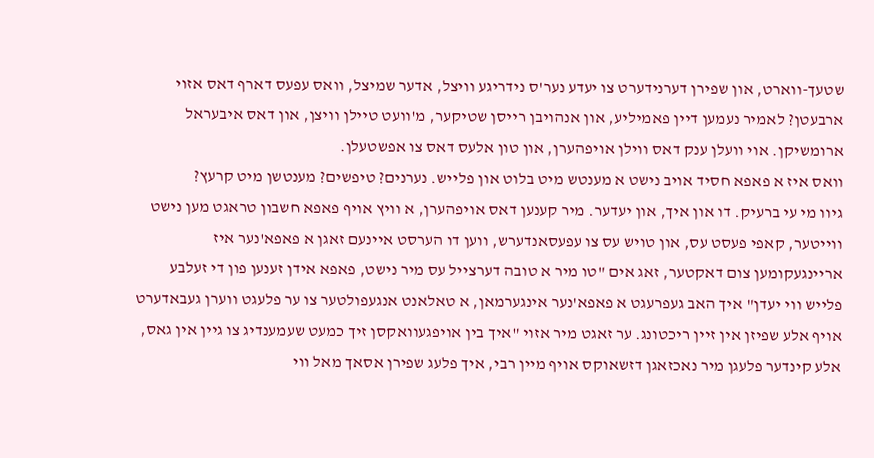שטעך-ווארט, און שפירן דערנידערט צו יעדע נער'ס נידריגע וויצל, אדער שמיצל, וואס עפעס דארף דאס אזוי ארבעטן? לאמיר נעמען דיין פאמיליע, און אנהויבן רייסן שטיקער, מ'וועט טיילן וויצן, און דאס איבעראל ארומשיקן. אוי וועלן ענק דאס ווילן אויפהערן, און טון אלעס דאס צו אפשטעלן.
וואס איז א פאפא חסיד אויב נישט א מענטש מיט בלוט און פלייש. נערנים? טיפשים? מענטשן מיט קרעץ?
גיוו מי עי ברעיק. דו און איך, און יעדער. מיר קענען דאס אויפהערן, א וויץ אויף פאפא חשבון טראגט מען נישט ווייטער, קאפי פעסט עס, און טויש עס צו עפעסאנדערש, ווען דו הערסט איינעם זאגן א פאפא'נער איז אריינגעקומען צום דאקטער, זאג אים "טו מיר א טובה דערצייל עס מיר נישט, פאפא אידן זענען פון די זעלבע פלייש ווי יעדן" איך האב געפרעגט א פאפא'נער אינגערמאן, א טאלאנט אנגעפולטער צו ער פלעגט ווערן געבאדערט אויף אלע שפיזן אין זיין ריכטונג. ער זאגט מיר אזוי "איך בין אויפגעוואקסן זיך כמעט שעמענדיג צו גיין אין גאס, אלע קינדער פלעגן מיר נאכזאגן דזשאוקס אויף מיין רבי, איך פלעג שפירן אסאך מאל ווי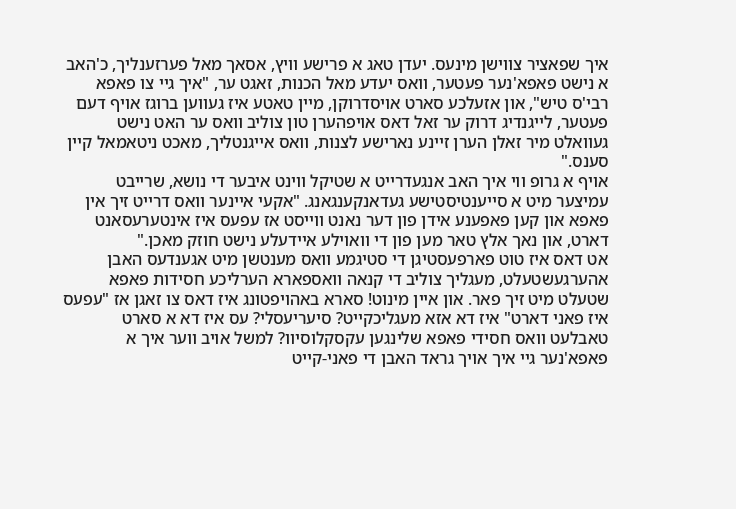איך שפאציר צווישן מינעס. יעדן טאג א פרישע וויץ, אסאך מאל פערזענליך, כ'האב א נישט פאפא'נער פעטער, וואס יעדע מאל הכנות, זאגט ער, "איך גיי צו פאפא רבי'ס טיש", און אזעלכע סארט אויסדרוקן, מיין טאטע איז געווען ברוגז אויף דעם פעטער, לייגנדיג דרוק ער זאל דאס אויפהערן טון צוליב וואס ער האט נישט געוואלט מיר זאלן הערן זיינע נארישע לצנות, וואס אייגנטליך, מאכט ניטאמאל קיין סענס."
אויף א גרופ ווי איך האב אנגעדרייט א שטיקל ווינט איבער די נושא, שרייבט עמיצער מיט א סייענטיסטישע געדאנקענגאנג. "אקעי איינער וואס דרייט זיך אין פאפא און קען פאפענע אידן פון דער נאנט ווייסט אז עפעס איז אינטערעסאנט דארט, און נאך אלץ טאר מען פון די וואוילע איידעלע נישט חוזק מאכן."
אט דאס איז טוט פארפעסטיגן די סטיגמע וואס מענטשן מיט אגענדעס האבן אהערגעשטעלט, מעגליך צוליב די קנאה וואספארא הערליכע חסידות פאפא שטעלט מיט זיך פאר. און איין מינוט! סארא באהויפטונג איז דאס צו זאגן אז "עפעס איז פאני דארט" איז דא אזא מעגליכקייט? סיעריעסלי? עס איז דא א סארט טאבלעט וואס חסידי פאפא שלינגען עקסקלוסיוו? למשל אויב ווער איך א פאפא'נער גיי איך אויך גראד האבן די פאני-קייט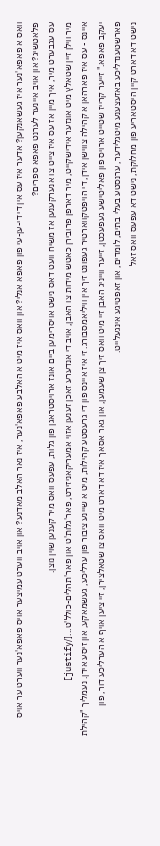וואס א פאפא'נער איז געשאנקען? אדער איז עס אין די די-ען-עי פון פאפא אנלי? און וואס איז מיט א האלבע פאפא'נער, איז נאר האלב מאדנע? און אויב ווערט עמיצער אויס פאפא'נער ווערט ער אויס פלאטשיג? און אויב איינער לערנט פאפא ספרים?
עס עגבערט מיר, איך מיין אז עס איז צייט צו אנערקענען אז משיח וועט דאס נישט אויסרימען ביים אונז ארויסטראגן פון גלות, עפעס וואס מיר קענען שוין נוצן.
מיר ווילן זיין שטאלץ מיט אונזער אידישקייט, מיר דארפן פרובירן כאטש מידות צו האבן, אויב די אנדערע זאכן זענען אזוי אמעריקאניזירט, פאר'גלות'ט און פאר'תהלים-כולל'ט...[/justify]
איינס - עס איז פארהאן א קהילה צווישן אידן, די הויפטקווארטיר געפונט זיך אין וויליאמסבורג. זי איז איינס פון די גרעסטע קהילות, מיט א שיינע ציבור פון ערליכע, געשמאקע, און זיסע אידן. נעמליך "קהילת יעקב פאפא." זייער קרייז שטייט ארויס פון פאליטישע געפעכטן, זייער ווייניג האבן זיי מיט וואס זיך צן שעמען, און גאר אסאך איז דא דארט מיט וואס צו שטאלצירן, זיי ציען אויף א הערליכע דור, פון פארשטענדליכע באזעצענע מיטגלידער, ערנסטע בעלי בתים, לומדים, און זאפטיגע אינגעלייט.
נישט דא דארט קיין היסטאריע פון מחלוקת, נישט דא עפעס וואס זאל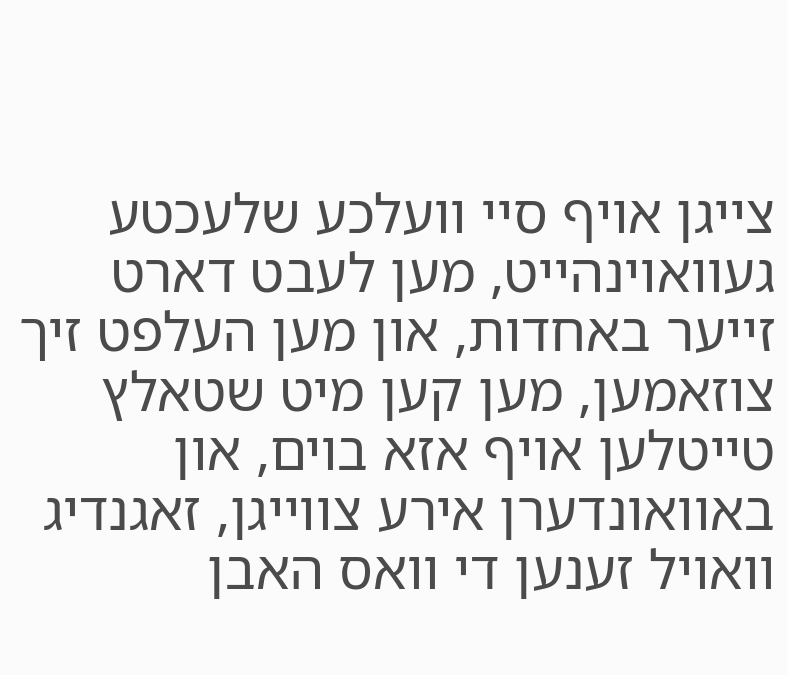צייגן אויף סיי וועלכע שלעכטע געוואוינהייט, מען לעבט דארט זייער באחדות, און מען העלפט זיך צוזאמען, מען קען מיט שטאלץ טייטלען אויף אזא בוים, און באוואונדערן אירע צווייגן, זאגנדיג וואויל זענען די וואס האבן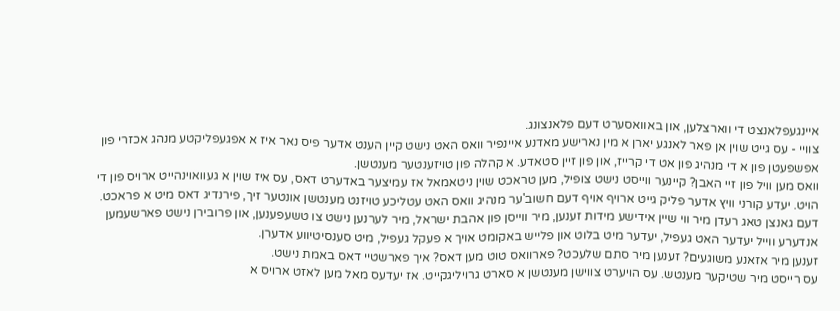איינגעפלאנצט די ווארצלען, און באוואסערט דעם פלאנצונג.
צוויי - עס גייט שוין אן פאר לאנגע יארן א מין נארישע מאדנע איינפיר וואס האט נישט קיין הענט אדער פיס נאר איז א אפגעפליקטע מנהג אכזרי פון אפשפעטן פון א די מנהיג פון אט די קרייז, און פון זיין סטאדע. א קהלה פון טויזענטער מענטשן.
וואס מען וויל פון זיי האבן? קיינער ווייסט נישט צופיל, מען טראכט שוין ניטאמאל אז עמיצער באדערט דאס, עס איז שוין א געוואוינהייט ארויס פון די הויט. יעדע קורני וויץ אדער פליק גייט ארויף אויף דעם חשוב'ער מנהיג וואס האט עטליכע טויזנט מענטשן אונטער זיך, פירנדיג דאס מיט א פראכט.
דעם גאנצן טאג רעדן מיר ווי שיין אידישע מידות זענען, מיר ווייסן פון אהבת ישראל, מיר לערנען נישט צו טשעפענען, און פרובירן נישט פארשעמען אנדערע ווייל יעדער האט געפיל, יעדער מיט בלוט און פלייש באקומט אויך א פעקל געפיל, מיט סענסיטיווע אדערן.
זענען מיר אזאנע משוגעים? זענען מיר סתם שלעכט? פארוואס טוט מען דאס? איך פארשטיי דאס באמת נישט.
עס רייסט מיר שטיקער מענטש. עס הויערט צווישן מענטשן א סארט גרויליגקייט. אז יעדעס מאל מען לאזט ארויס א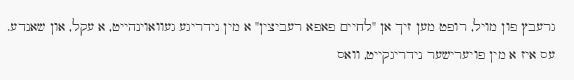גרעבץ פון מויל, רופט מען זיך אן "לחיים פאפא רעביצין" א מין נידריגע געוואוינהייט, א עקל, און שאנדע.
עס איז א מין פויערישער נידריגקייט, וואס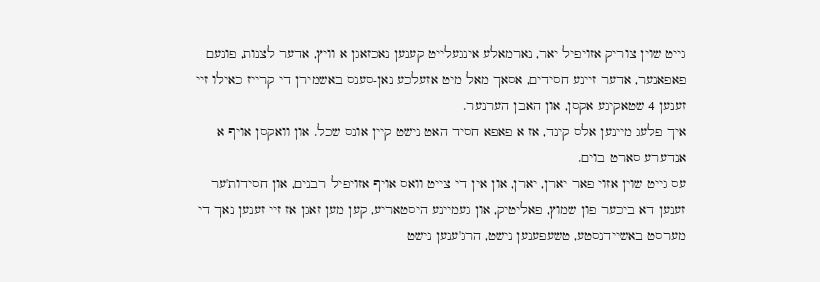גייט שוין צוריק אזויפיל יאר, נארמאלע אינגעלייט קענען נאכזאגן א וויץ, אדער לצנות, פונעם פאפאנער, אדער זיינע חסידים, אסאך מאל מיט אזעלכע נאן-סענס באשמירן די קרייז כאילו זיי זענען 4 שטאקיגע אקסן, און האבן הערנער.
איך פלעג מיינען אלס קינד, אז א פאפא חסיד האט נישט קיין אונס שכל. און וואקסן אויף א אנדערע סארט בוים.
עס גייט שוין אזוי פאר יארן, יארן, און אין די צייט וואס אויף אזויפיל רבנים, און חסידות'ער זענען דא ביכער פון שמוץ, פאליטיק, און געמיינע היסטאריע, קען מען זאגן אז זיי זענען נאך די מערסט באשיידנסטע, טשעפענען נישט, הרג'ענען נישט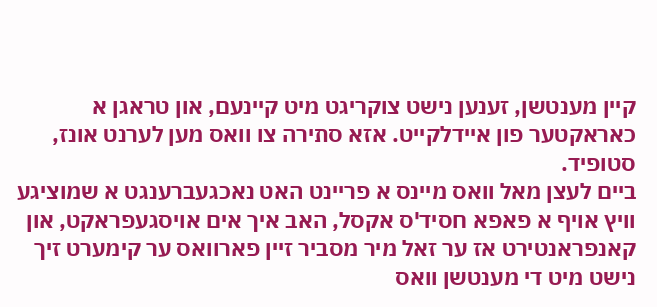קיין מענטשן, זענען נישט צוקריגט מיט קיינעם, און טראגן א כאראקטער פון איידלקייט. אזא סתירה צו וואס מען לערנט אונז, סטופיד.
ביים לעצן מאל וואס מיינס א פריינט האט נאכגעברענגט א שמוציגע וויץ אויף א פאפא חסיד'ס אקסל, האב איך אים אויסגעפראקט, און קאנפראנטירט אז ער זאל מיר מסביר זיין פארוואס ער קימערט זיך נישט מיט די מענטשן וואס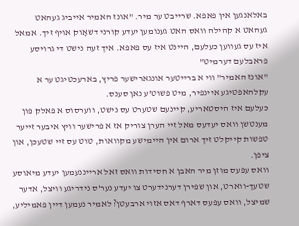באלאנגען אין פאפא. שרייבט ער מיר. "אונז האמיר אייביג געהאט געהאט א קהילה וואס האט גענומען יעדע קורני דשאָוק אויף זיך. אמאל איז עס געווען כעלעם, היינט איז עס פאפא. איך זעה נישט די גרויסע פראבלעם דערמיט"
"אונז האמיר" ווי א ברייטער אונגארישער פריץ, בארעכטיגט ער א עקלהאפטיגע איינפיר, מיט פשוט'ע נאן סענס.
כעלעם איז היסטאריע, קיינעם שטערט עס נישט, ווערסוס א פאלק פון מענטשן וואס יעדעס מאל זיי הערן צוריק אז א פרישער וויץ איבער זייער טפשות קייקלט זיך ארום אין היימישע מקוואות, טוט עס זיי שטעכן, און ציפן.
וואס עפעס מוזן מיר האבן א חסידות וואס זאל ארייננעמען יעדע מיאוסע שטעך-ווארט, און שפירן דערנידערט צו יעדע נער'ס נידריגע וויצל, אדער שמיצל, וואס עפעס דארף דאס אזוי ארבעטן? לאמיר נעמען דיין פאמיליע,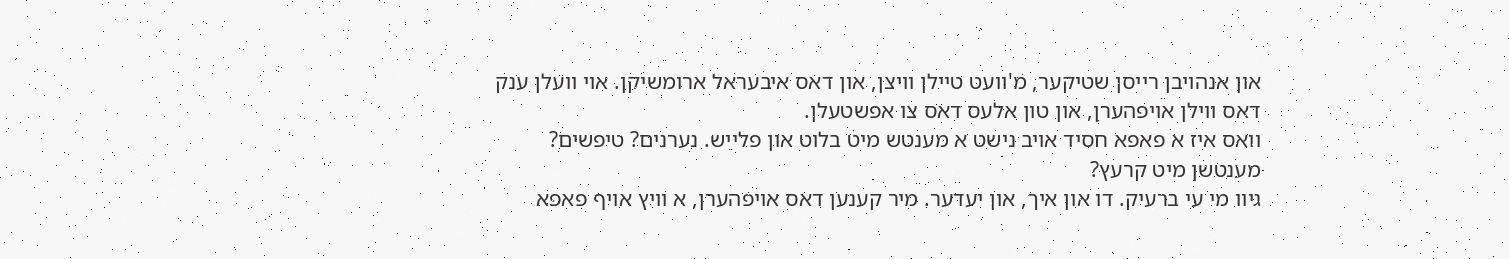און אנהויבן רייסן שטיקער, מ'וועט טיילן וויצן, און דאס איבעראל ארומשיקן. אוי וועלן ענק דאס ווילן אויפהערן, און טון אלעס דאס צו אפשטעלן.
וואס איז א פאפא חסיד אויב נישט א מענטש מיט בלוט און פלייש. נערנים? טיפשים? מענטשן מיט קרעץ?
גיוו מי עי ברעיק. דו און איך, און יעדער. מיר קענען דאס אויפהערן, א וויץ אויף פאפא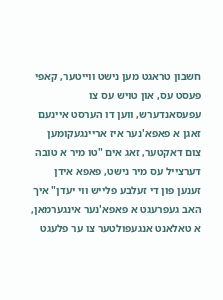חשבון טראגט מען נישט ווייטער, קאפי פעסט עס, און טויש עס צו עפעסאנדערש, ווען דו הערסט איינעם זאגן א פאפא'נער איז אריינגעקומען צום דאקטער, זאג אים "טו מיר א טובה דערצייל עס מיר נישט, פאפא אידן זענען פון די זעלבע פלייש ווי יעדן" איך האב געפרעגט א פאפא'נער אינגערמאן, א טאלאנט אנגעפולטער צו ער פלעגט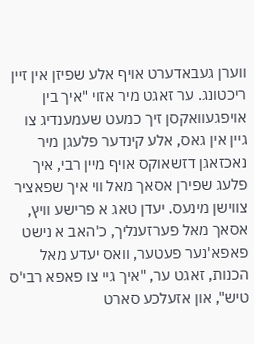ווערן געבאדערט אויף אלע שפיזן אין זיין ריכטונג. ער זאגט מיר אזוי "איך בין אויפגעוואקסן זיך כמעט שעמענדיג צו גיין אין גאס, אלע קינדער פלעגן מיר נאכזאגן דזשאוקס אויף מיין רבי, איך פלעג שפירן אסאך מאל ווי איך שפאציר צווישן מינעס. יעדן טאג א פרישע וויץ, אסאך מאל פערזענליך, כ'האב א נישט פאפא'נער פעטער, וואס יעדע מאל הכנות, זאגט ער, "איך גיי צו פאפא רבי'ס טיש", און אזעלכע סארט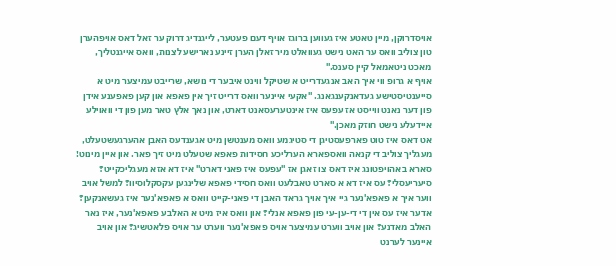אויסדרוקן, מיין טאטע איז געווען ברוגז אויף דעם פעטער, לייגנדיג דרוק ער זאל דאס אויפהערן טון צוליב וואס ער האט נישט געוואלט מיר זאלן הערן זיינע נארישע לצנות, וואס אייגנטליך, מאכט ניטאמאל קיין סענס."
אויף א גרופ ווי איך האב אנגעדרייט א שטיקל ווינט איבער די נושא, שרייבט עמיצער מיט א סייענטיסטישע געדאנקענגאנג. "אקעי איינער וואס דרייט זיך אין פאפא און קען פאפענע אידן פון דער נאנט ווייסט אז עפעס איז אינטערעסאנט דארט, און נאך אלץ טאר מען פון די וואוילע איידעלע נישט חוזק מאכן."
אט דאס איז טוט פארפעסטיגן די סטיגמע וואס מענטשן מיט אגענדעס האבן אהערגעשטעלט, מעגליך צוליב די קנאה וואספארא הערליכע חסידות פאפא שטעלט מיט זיך פאר. און איין מינוט! סארא באהויפטונג איז דאס צו זאגן אז "עפעס איז פאני דארט" איז דא אזא מעגליכקייט? סיעריעסלי? עס איז דא א סארט טאבלעט וואס חסידי פאפא שלינגען עקסקלוסיוו? למשל אויב ווער איך א פאפא'נער גיי איך אויך גראד האבן די פאני-קייט וואס א פאפא'נער איז געשאנקען? אדער איז עס אין די די-ען-עי פון פאפא אנלי? און וואס איז מיט א האלבע פאפא'נער, איז נאר האלב מאדנע? און אויב ווערט עמיצער אויס פאפא'נער ווערט ער אויס פלאטשיג? און אויב איינער לערנט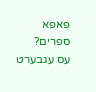פאפא ספרים?
עס עגבערט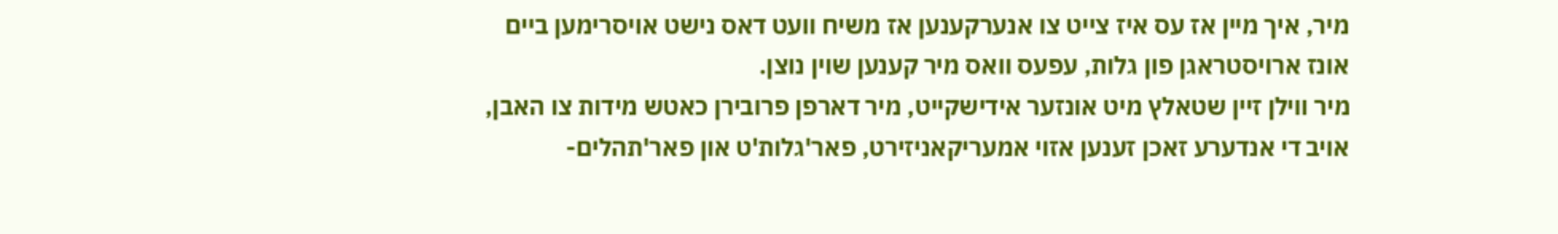מיר, איך מיין אז עס איז צייט צו אנערקענען אז משיח וועט דאס נישט אויסרימען ביים אונז ארויסטראגן פון גלות, עפעס וואס מיר קענען שוין נוצן.
מיר ווילן זיין שטאלץ מיט אונזער אידישקייט, מיר דארפן פרובירן כאטש מידות צו האבן, אויב די אנדערע זאכן זענען אזוי אמעריקאניזירט, פאר'גלות'ט און פאר'תהלים-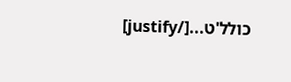כולל'ט...[/justify]